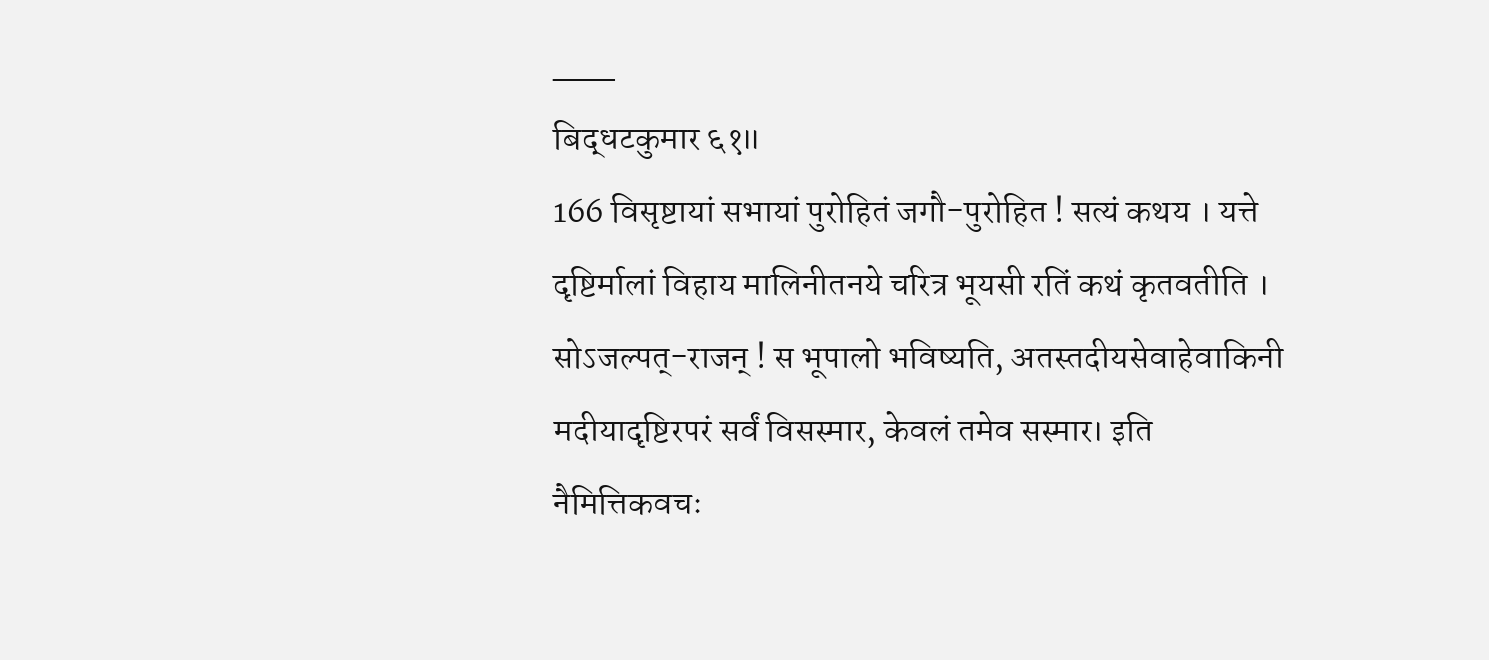___
बिद्धटकुमार ६१॥
166 विसृष्टायां सभायां पुरोहितं जगौ-पुरोहित ! सत्यं कथय । यत्ते दृष्टिर्मालां विहाय मालिनीतनये चरित्र भूयसी रतिं कथं कृतवतीति । सोऽजल्पत्-राजन् ! स भूपालो भविष्यति, अतस्तदीयसेवाहेवाकिनी मदीयादृष्टिरपरं सर्वं विसस्मार, केवलं तमेव सस्मार। इति नैमित्तिकवचः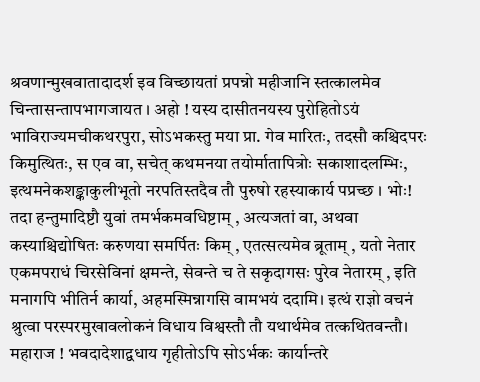श्रवणान्मुखवातादादर्श इव विच्छायतां प्रपन्नो महीजानि स्तत्कालमेव चिन्तासन्तापभागजायत । अहो ! यस्य दासीतनयस्य पुरोहितोऽयं भाविराज्यमचीकथरपुरा, सोऽभकस्तु मया प्रा. गेव मारितः, तदसौ कश्चिदपरः किमुत्थितः, स एव वा, सचेत् कथमनया तयोर्मातापित्रोः सकाशादलम्भिः, इत्थमनेकशङ्काकुलीभूतो नरपतिस्तदैव तौ पुरुषो रहस्याकार्य पप्रच्छ । भोः! तदा हन्तुमादिष्टौ युवां तमर्भकमवधिष्टाम् , अत्यजतां वा, अथवा कस्याश्चिद्योषितः करुणया समर्पितः किम् , एतत्सत्यमेव ब्रूताम् , यतो नेतार एकमपराधं चिरसेविनां क्षमन्ते, सेवन्ते च ते सकृदागसः पुरेव नेतारम् , इति मनागपि भीतिर्न कार्या, अहमस्मिन्नागसि वामभयं ददामि। इत्थं राज्ञो वचनं श्रुत्वा परस्परमुखावलोकनं विधाय विश्वस्तौ तौ यथार्थमेव तत्कथितवन्तौ। महाराज ! भवदादेशाद्वधाय गृहीतोऽपि सोऽर्भकः कार्यान्तरे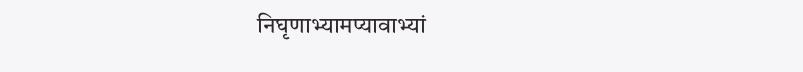निघृणाभ्यामप्यावाभ्यां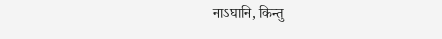नाऽघानि, किन्तु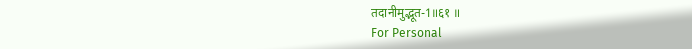तदानीमुद्भूत-1॥६१ ॥
For Personal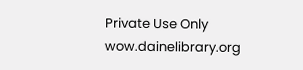Private Use Only
wow.dainelibrary.org